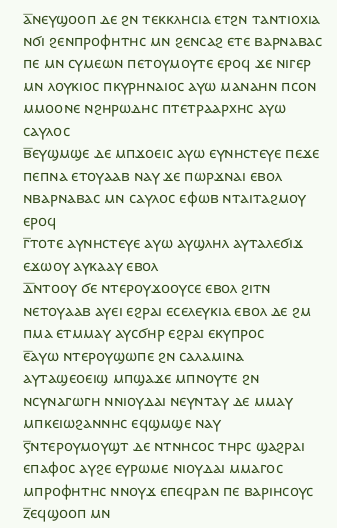ⲁ̅ⲛⲉⲩϣⲟⲟⲡ ⲇⲉ ϩⲛ ⲧⲉⲕⲕⲗⲏⲥⲓⲁ ⲉⲧϩⲛ ⲧⲁⲛⲧⲓⲟⲭⲓⲁ ⲛϭⲓ ϩⲉⲛⲡⲣⲟⲫⲏⲧⲏⲥ ⲙⲛ ϩⲉⲛⲥⲁϩ ⲉⲧⲉ ⲃⲁⲣⲛⲁⲃⲁⲥ ⲡⲉ ⲙⲛ ⲥⲩⲙⲉⲱⲛ ⲡⲉⲧⲟⲩⲙⲟⲩⲧⲉ ⲉⲣⲟϥ ϫⲉ ⲛⲓⲅⲉⲣ ⲙⲛ ⲗⲟⲩⲕⲓⲟⲥ ⲡⲕⲩⲣⲏⲛⲁⲓⲟⲥ ⲁⲩⲱ ⲙⲁⲛⲁⲏⲛ ⲡⲥⲟⲛ ⲙⲙⲟⲟⲛⲉ ⲛϩⲏⲣⲱⲇⲏⲥ ⲡⲧⲉⲧⲣⲁⲁⲣⲭⲏⲥ ⲁⲩⲱ ⲥⲁⲩⲗⲟⲥ
ⲃ̅ⲉⲩϣⲙϣⲉ ⲇⲉ ⲙⲡϫⲟⲉⲓⲥ ⲁⲩⲱ ⲉⲩⲛⲏⲥⲧⲉⲩⲉ ⲡⲉϫⲉ ⲡⲉⲡⲛⲁ ⲉⲧⲟⲩⲁⲁⲃ ⲛⲁⲩ ϫⲉ ⲡⲱⲣϫⲛⲁⲓ ⲉⲃⲟⲗ ⲛⲃⲁⲣⲛⲁⲃⲁⲥ ⲙⲛ ⲥⲁⲩⲗⲟⲥ ⲉⲫⲱⲃ ⲛⲧⲁⲓⲧⲁϩⲙⲟⲩ ⲉⲣⲟϥ
ⲅ̅ⲧⲟⲧⲉ ⲁⲩⲛⲏⲥⲧⲉⲩⲉ ⲁⲩⲱ ⲁⲩϣⲗⲏⲗ ⲁⲩⲧⲁⲗⲉϭⲓϫ ⲉϫⲱⲟⲩ ⲁⲩⲕⲁⲁⲩ ⲉⲃⲟⲗ
ⲇ̅ⲛⲧⲟⲟⲩ ϭⲉ ⲛⲧⲉⲣⲟⲩϫⲟⲟⲩⲥⲉ ⲉⲃⲟⲗ ϩⲓⲧⲛ ⲛⲉⲧⲟⲩⲁⲁⲃ ⲁⲩⲉⲓ ⲉϩⲣⲁⲓ ⲉⲥⲉⲗⲉⲩⲕⲓⲁ ⲉⲃⲟⲗ ⲇⲉ ϩⲙ ⲡⲙⲁ ⲉⲧⲙⲙⲁⲩ ⲁⲩⲥϭⲏⲣ ⲉϩⲣⲁⲓ ⲉⲕⲩⲡⲣⲟⲥ
ⲉ̅ⲁⲩⲱ ⲛⲧⲉⲣⲟⲩϣⲱⲡⲉ ϩⲛ ⲥⲁⲗⲁⲙⲓⲛⲁ ⲁⲩⲧⲁϣⲉⲟⲉⲓϣ ⲙⲡϣⲁϫⲉ ⲙⲡⲛⲟⲩⲧⲉ ϩⲛ ⲛⲥⲩⲛⲁⲅⲱⲅⲏ ⲛⲛⲓⲟⲩⲇⲁⲓ ⲛⲉⲩⲛⲧⲁⲩ ⲇⲉ ⲙⲙⲁⲩ ⲙⲡⲕⲉⲓⲱϩⲁⲛⲛⲏⲥ ⲉϥϣⲙϣⲉ ⲛⲁⲩ
ⲋ̅ⲛⲧⲉⲣⲟⲩⲙⲟⲩϣⲧ ⲇⲉ ⲛⲧⲛⲏⲥⲟⲥ ⲧⲏⲣⲥ ϣⲁϩⲣⲁⲓ ⲉⲡⲁⲫⲟⲥ ⲁⲩϩⲉ ⲉⲩⲣⲱⲙⲉ ⲛⲓⲟⲩⲇⲁⲓ ⲙⲙⲁⲅⲟⲥ ⲙⲡⲣⲟⲫⲏⲧⲏⲥ ⲛⲛⲟⲩϫ ⲉⲡⲉϥⲣⲁⲛ ⲡⲉ ⲃⲁⲣⲓⲏⲥⲟⲩⲥ
ⲍ̅ⲉϥϣⲟⲟⲡ ⲙⲛ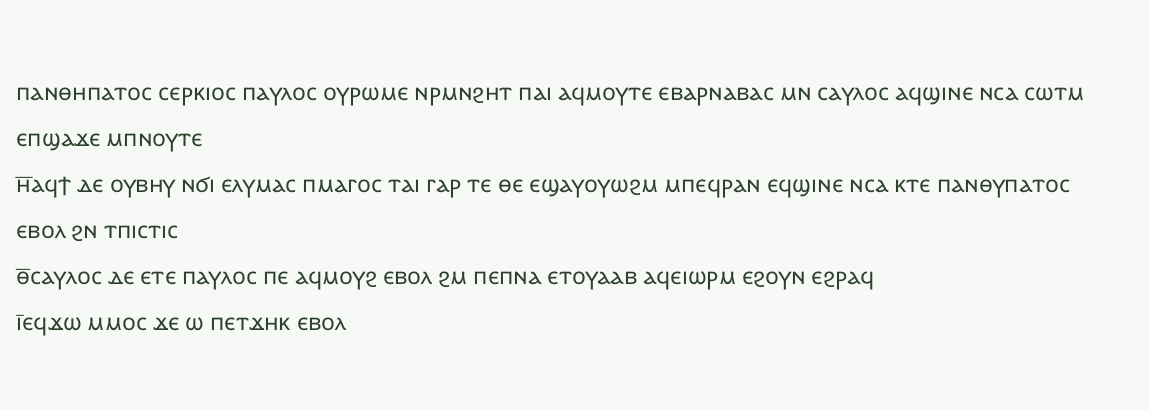ⲡⲁⲛⲑⲏⲡⲁⲧⲟⲥ ⲥⲉⲣⲕⲓⲟⲥ ⲡⲁⲩⲗⲟⲥ ⲟⲩⲣⲱⲙⲉ ⲛⲣⲙⲛϩⲏⲧ ⲡⲁⲓ ⲁϥⲙⲟⲩⲧⲉ ⲉⲃⲁⲣⲛⲁⲃⲁⲥ ⲙⲛ ⲥⲁⲩⲗⲟⲥ ⲁϥϣⲓⲛⲉ ⲛⲥⲁ ⲥⲱⲧⲙ ⲉⲡϣⲁϫⲉ ⲙⲡⲛⲟⲩⲧⲉ
ⲏ̅ⲁϥϯ ⲇⲉ ⲟⲩⲃⲏⲩ ⲛϭⲓ ⲉⲗⲩⲙⲁⲥ ⲡⲙⲁⲅⲟⲥ ⲧⲁⲓ ⲅⲁⲣ ⲧⲉ ⲑⲉ ⲉϣⲁⲩⲟⲩⲱϩⲙ ⲙⲡⲉϥⲣⲁⲛ ⲉϥϣⲓⲛⲉ ⲛⲥⲁ ⲕⲧⲉ ⲡⲁⲛⲑⲩⲡⲁⲧⲟⲥ ⲉⲃⲟⲗ ϩⲛ ⲧⲡⲓⲥⲧⲓⲥ
ⲑ̅ⲥⲁⲩⲗⲟⲥ ⲇⲉ ⲉⲧⲉ ⲡⲁⲩⲗⲟⲥ ⲡⲉ ⲁϥⲙⲟⲩϩ ⲉⲃⲟⲗ ϩⲙ ⲡⲉⲡⲛⲁ ⲉⲧⲟⲩⲁⲁⲃ ⲁϥⲉⲓⲱⲣⲙ ⲉϩⲟⲩⲛ ⲉϩⲣⲁϥ
ⲓ̅ⲉϥϫⲱ ⲙⲙⲟⲥ ϫⲉ ⲱ ⲡⲉⲧϫⲏⲕ ⲉⲃⲟⲗ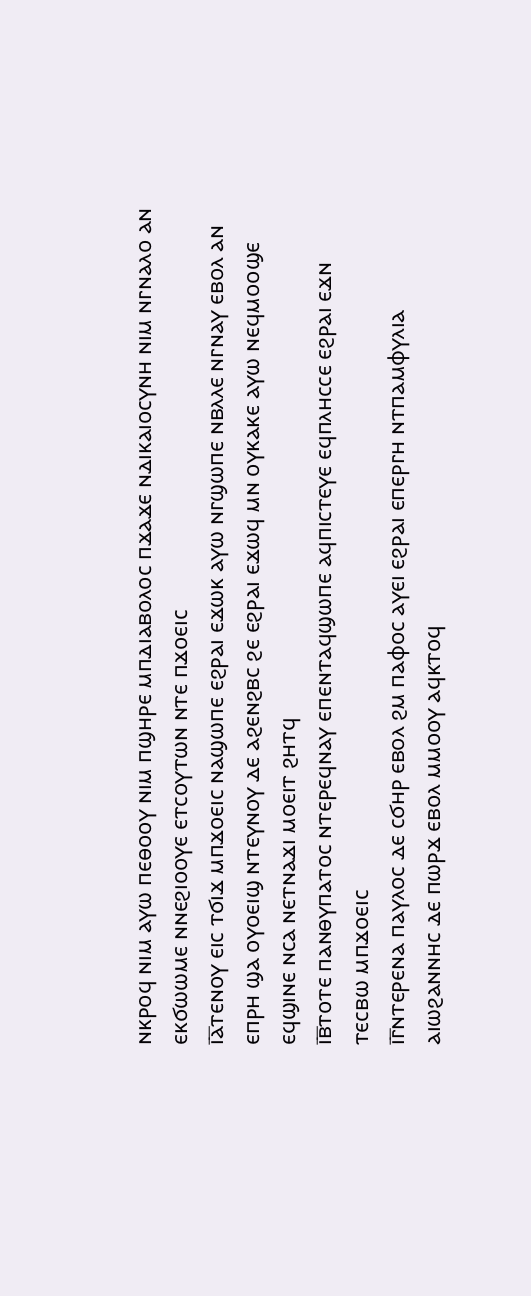ⲛⲕⲣⲟϥ ⲛⲓⲙ ⲁⲩⲱ ⲡⲉⲑⲟⲟⲩ ⲛⲓⲙ ⲡϣⲏⲣⲉ ⲙⲡⲇⲓⲁⲃⲟⲗⲟⲥ ⲡϫⲁϫⲉ ⲛⲇⲓⲕⲁⲓⲟⲥⲩⲛⲏ ⲛⲓⲙ ⲛⲅⲛⲁⲗⲟ ⲁⲛ ⲉⲕϭⲱⲱⲙⲉ ⲛⲛⲉϩⲓⲟⲟⲩⲉ ⲉⲧⲥⲟⲩⲧⲱⲛ ⲛⲧⲉ ⲡϫⲟⲉⲓⲥ
ⲓ̅ⲁ̅ⲧⲉⲛⲟⲩ ⲉⲓⲥ ⲧϭⲓϫ ⲙⲡϫⲟⲉⲓⲥ ⲛⲁϣⲱⲡⲉ ⲉϩⲣⲁⲓ ⲉϫⲱⲕ ⲁⲩⲱ ⲛⲅϣⲱⲡⲉ ⲛⲃⲗⲗⲉ ⲛⲅⲛⲁⲩ ⲉⲃⲟⲗ ⲁⲛ ⲉⲡⲣⲏ ϣⲁ ⲟⲩⲟⲉⲓϣ ⲛⲧⲉⲩⲛⲟⲩ ⲇⲉ ⲁϩⲉⲛϩⲃⲥ ϩⲉ ⲉϩⲣⲁⲓ ⲉϫⲱϥ ⲙⲛ ⲟⲩⲕⲁⲕⲉ ⲁⲩⲱ ⲛⲉϥⲙⲟⲟϣⲉ ⲉϥϣⲓⲛⲉ ⲛⲥⲁ ⲛⲉⲧⲛⲁϫⲓ ⲙⲟⲉⲓⲧ ϩⲏⲧϥ
ⲓ̅ⲃ̅ⲧⲟⲧⲉ ⲡⲁⲛⲑⲩⲡⲁⲧⲟⲥ ⲛⲧⲉⲣⲉϥⲛⲁⲩ ⲉⲡⲉⲛⲧⲁϥϣⲱⲡⲉ ⲁϥⲡⲓⲥⲧⲉⲩⲉ ⲉϥⲡⲗⲏⲥⲥⲉ ⲉϩⲣⲁⲓ ⲉϫⲛ ⲧⲉⲥⲃⲱ ⲙⲡϫⲟⲉⲓⲥ
ⲓ̅ⲅ̅ⲛⲧⲉⲣⲉⲛⲁ ⲡⲁⲩⲗⲟⲥ ⲇⲉ ⲥϭⲏⲣ ⲉⲃⲟⲗ ϩⲙ ⲡⲁⲫⲟⲥ ⲁⲩⲉⲓ ⲉϩⲣⲁⲓ ⲉⲡⲉⲣⲅⲏ ⲛⲧⲡⲁⲙⲫⲩⲗⲓⲁ ⲁⲓⲱϩⲁⲛⲛⲏⲥ ⲇⲉ ⲡⲱⲣϫ ⲉⲃⲟⲗ ⲙⲙⲟⲟⲩ ⲁϥⲕⲧⲟϥ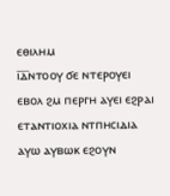ⲉⲑⲓⲗⲏⲙ
ⲓ̅ⲇ̅ⲛⲧⲟⲟⲩ ϭⲉ ⲛⲧⲉⲣⲟⲩⲉⲓ ⲉⲃⲟⲗ ϩⲙ ⲡⲉⲣⲅⲏ ⲁⲩⲉⲓ ⲉϩⲣⲁⲓ ⲉⲧⲁⲛⲧⲓⲟⲭⲓⲁ ⲛⲧⲡⲏⲥⲓⲇⲓⲁ ⲁⲩⲱ ⲁⲩⲃⲱⲕ ⲉϩⲟⲩⲛ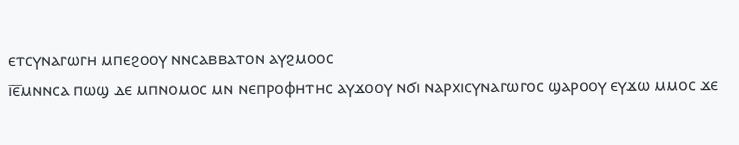ⲉⲧⲥⲩⲛⲁⲅⲱⲅⲏ ⲙⲡⲉϩⲟⲟⲩ ⲛⲛⲥⲁⲃⲃⲁⲧⲟⲛ ⲁⲩϩⲙⲟⲟⲥ
ⲓ̅ⲉ̅ⲙⲛⲛⲥⲁ ⲡⲱϣ ⲇⲉ ⲙⲡⲛⲟⲙⲟⲥ ⲙⲛ ⲛⲉⲡⲣⲟⲫⲏⲧⲏⲥ ⲁⲩϫⲟⲟⲩ ⲛϭⲓ ⲛⲁⲣⲭⲓⲥⲩⲛⲁⲅⲱⲅⲟⲥ ϣⲁⲣⲟⲟⲩ ⲉⲩϫⲱ ⲙⲙⲟⲥ ϫⲉ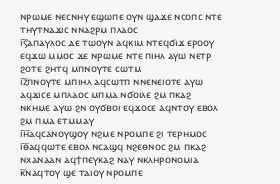ⲛⲣⲱⲙⲉ ⲛⲉⲥⲛⲏⲩ ⲉϣⲱⲡⲉ ⲟⲩⲛ ϣⲁϫⲉ ⲛⲥⲟⲡⲥ ⲛⲧⲉ ⲧⲏⲩⲧⲛⲁϫⲓⲥ ⲛⲛⲁϩⲣⲙ ⲡⲗⲁⲟⲥ
ⲓ̅ⲋ̅ⲁⲡⲁⲩⲗⲟⲥ ⲇⲉ ⲧⲱⲟⲩⲛ ⲁϥⲕⲓⲙ ⲛⲧⲉϥϭⲓϫ ⲉⲣⲟⲟⲩ ⲉϥϫⲱ ⲙⲙⲟⲥ ϫⲉ ⲛⲣⲱⲙⲉ ⲛⲧⲉ ⲡⲓⲏⲗ ⲁⲩⲱ ⲛⲉⲧⲣ ϩⲟⲧⲉ ϩⲏⲧϥ ⲙⲡⲛⲟⲩⲧⲉ ⲥⲱⲧⲙ
ⲓ̅ⲍ̅ⲡⲛⲟⲩⲧⲉ ⲙⲡⲓⲏⲗ ⲁϥⲥⲱⲧⲡ ⲛⲛⲉⲛⲉⲓⲟⲧⲉ ⲁⲩⲱ ⲁϥϫⲓⲥⲉ ⲙⲡⲗⲁⲟⲥ ⲙⲡⲙⲁ ⲛϭⲟⲓⲗⲉ ϩⲙ ⲡⲕⲁϩ ⲛⲕⲏⲙⲉ ⲁⲩⲱ ϩⲛ ⲟⲩϭⲃⲟⲓ ⲉϥϫⲟⲥⲉ ⲁϥⲛⲧⲟⲩ ⲉⲃⲟⲗ ϩⲙ ⲡⲙⲁ ⲉⲧⲙⲙⲁⲩ
ⲓ̅ⲏ̅ⲁϥⲥⲁⲛⲟⲩϣⲟⲩ ⲛϩⲙⲉ ⲛⲣⲟⲙⲡⲉ ϩⲓ ⲧⲉⲣⲏⲙⲟⲥ
ⲓ̅ⲑ̅ⲁϥϥⲱⲧⲉ ⲉⲃⲟⲗ ⲛⲥⲁϣϥ ⲛϩⲉⲑⲛⲟⲥ ϩⲙ ⲡⲕⲁϩ ⲛⲭⲁⲛⲁⲁⲛ ⲁϥϯⲡⲉⲩⲕⲁϩ ⲛⲁⲩ ⲛⲕⲗⲏⲣⲟⲛⲟⲙⲓⲁ
ⲕ̅ⲛⲁϥⲧⲟⲩ ϣⲉ ⲧⲁⲓⲟⲩ ⲛⲣⲟⲙⲡⲉ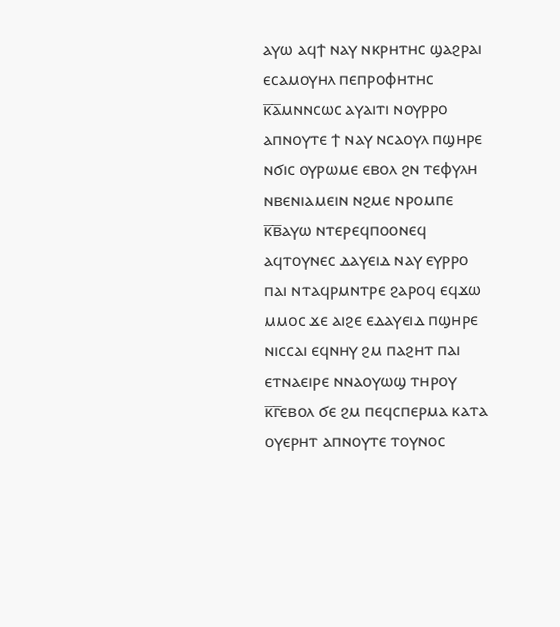ⲁⲩⲱ ⲁϥϯ ⲛⲁⲩ ⲛⲕⲣⲏⲧⲏⲥ ϣⲁϩⲣⲁⲓ ⲉⲥⲁⲙⲟⲩⲏⲗ ⲡⲉⲡⲣⲟⲫⲏⲧⲏⲥ
ⲕ̅ⲁ̅ⲙⲛⲛⲥⲱⲥ ⲁⲩⲁⲓⲧⲓ ⲛⲟⲩⲣⲣⲟ ⲁⲡⲛⲟⲩⲧⲉ ϯ ⲛⲁⲩ ⲛⲥⲁⲟⲩⲗ ⲡϣⲏⲣⲉ ⲛϭⲓⲥ ⲟⲩⲣⲱⲙⲉ ⲉⲃⲟⲗ ϩⲛ ⲧⲉⲫⲩⲗⲏ ⲛⲃⲉⲛⲓⲁⲙⲉⲓⲛ ⲛϩⲙⲉ ⲛⲣⲟⲙⲡⲉ
ⲕ̅ⲃ̅ⲁⲩⲱ ⲛⲧⲉⲣⲉϥⲡⲟⲟⲛⲉϥ ⲁϥⲧⲟⲩⲛⲉⲥ ⲇⲁⲩⲉⲓⲇ ⲛⲁⲩ ⲉⲩⲣⲣⲟ ⲡⲁⲓ ⲛⲧⲁϥⲣⲙⲛⲧⲣⲉ ϩⲁⲣⲟϥ ⲉϥϫⲱ ⲙⲙⲟⲥ ϫⲉ ⲁⲓϩⲉ ⲉⲇⲁⲩⲉⲓⲇ ⲡϣⲏⲣⲉ ⲛⲓⲥⲥⲁⲓ ⲉϥⲛⲏⲩ ϩⲙ ⲡⲁϩⲏⲧ ⲡⲁⲓ ⲉⲧⲛⲁⲉⲓⲣⲉ ⲛⲛⲁⲟⲩⲱϣ ⲧⲏⲣⲟⲩ
ⲕ̅ⲅ̅ⲉⲃⲟⲗ ϭⲉ ϩⲙ ⲡⲉϥⲥⲡⲉⲣⲙⲁ ⲕⲁⲧⲁ ⲟⲩⲉⲣⲏⲧ ⲁⲡⲛⲟⲩⲧⲉ ⲧⲟⲩⲛⲟⲥ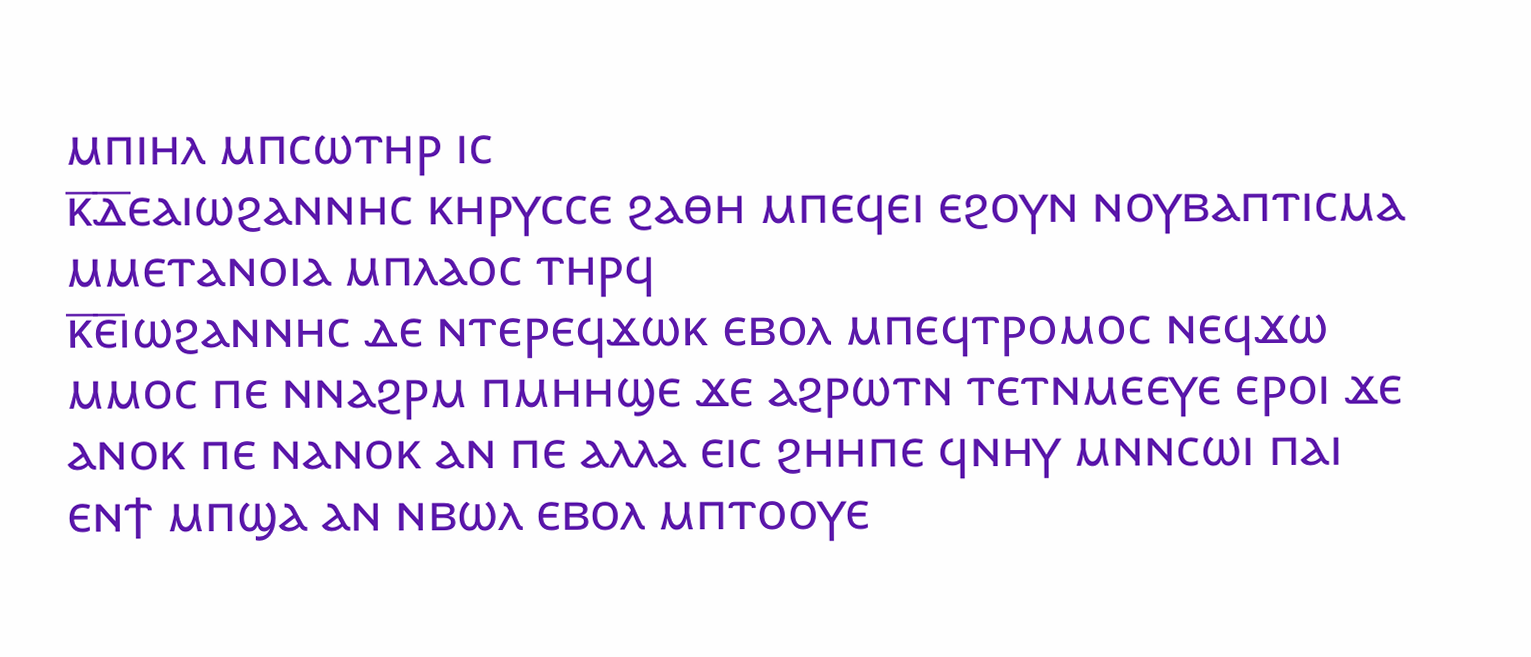ⲙⲡⲓⲏⲗ ⲙⲡⲥⲱⲧⲏⲣ ⲓⲥ
ⲕ̅ⲇ̅ⲉⲁⲓⲱϩⲁⲛⲛⲏⲥ ⲕⲏⲣⲩⲥⲥⲉ ϩⲁⲑⲏ ⲙⲡⲉϥⲉⲓ ⲉϩⲟⲩⲛ ⲛⲟⲩⲃⲁⲡⲧⲓⲥⲙⲁ ⲙⲙⲉⲧⲁⲛⲟⲓⲁ ⲙⲡⲗⲁⲟⲥ ⲧⲏⲣϥ
ⲕ̅ⲉ̅ⲓⲱϩⲁⲛⲛⲏⲥ ⲇⲉ ⲛⲧⲉⲣⲉϥϫⲱⲕ ⲉⲃⲟⲗ ⲙⲡⲉϥⲧⲣⲟⲙⲟⲥ ⲛⲉϥϫⲱ ⲙⲙⲟⲥ ⲡⲉ ⲛⲛⲁϩⲣⲙ ⲡⲙⲏⲏϣⲉ ϫⲉ ⲁϩⲣⲱⲧⲛ ⲧⲉⲧⲛⲙⲉⲉⲩⲉ ⲉⲣⲟⲓ ϫⲉ ⲁⲛⲟⲕ ⲡⲉ ⲛⲁⲛⲟⲕ ⲁⲛ ⲡⲉ ⲁⲗⲗⲁ ⲉⲓⲥ ϩⲏⲏⲡⲉ ϥⲛⲏⲩ ⲙⲛⲛⲥⲱⲓ ⲡⲁⲓ ⲉⲛϯ ⲙⲡϣⲁ ⲁⲛ ⲛⲃⲱⲗ ⲉⲃⲟⲗ ⲙⲡⲧⲟⲟⲩⲉ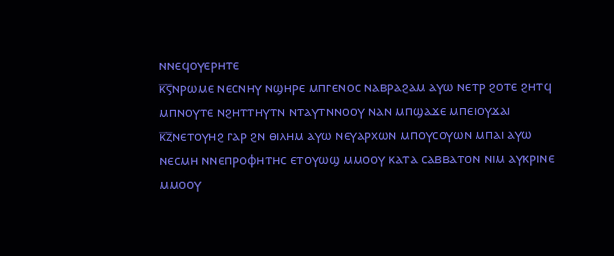ⲛⲛⲉϥⲟⲩⲉⲣⲏⲧⲉ
ⲕ̅ⲋ̅ⲛⲣⲱⲙⲉ ⲛⲉⲥⲛⲏⲩ ⲛϣⲏⲣⲉ ⲙⲡⲅⲉⲛⲟⲥ ⲛⲁⲃⲣⲁϩⲁⲙ ⲁⲩⲱ ⲛⲉⲧⲣ ϩⲟⲧⲉ ϩⲏⲧϥ ⲙⲡⲛⲟⲩⲧⲉ ⲛϩⲏⲧⲧⲏⲩⲧⲛ ⲛⲧⲁⲩⲧⲛⲛⲟⲟⲩ ⲛⲁⲛ ⲙⲡϣⲁϫⲉ ⲙⲡⲉⲓⲟⲩϫⲁⲓ
ⲕ̅ⲍ̅ⲛⲉⲧⲟⲩⲏϩ ⲅⲁⲣ ϩⲛ ⲑⲓⲗⲏⲙ ⲁⲩⲱ ⲛⲉⲩⲁⲣⲭⲱⲛ ⲙⲡⲟⲩⲥⲟⲩⲱⲛ ⲙⲡⲁⲓ ⲁⲩⲱ ⲛⲉⲥⲙⲏ ⲛⲛⲉⲡⲣⲟⲫⲏⲧⲏⲥ ⲉⲧⲟⲩⲱϣ ⲙⲙⲟⲟⲩ ⲕⲁⲧⲁ ⲥⲁⲃⲃⲁⲧⲟⲛ ⲛⲓⲙ ⲁⲩⲕⲣⲓⲛⲉ ⲙⲙⲟⲟⲩ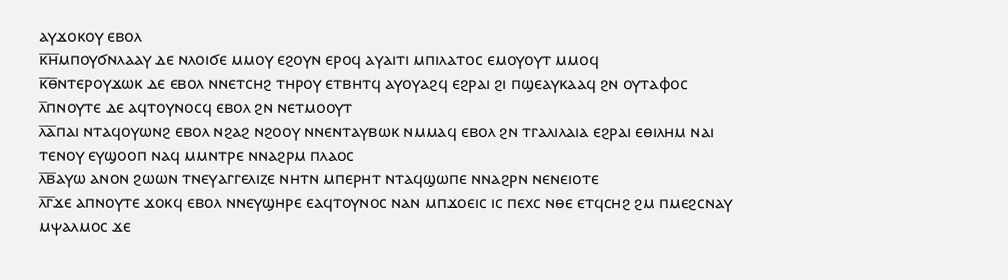ⲁⲩϫⲟⲕⲟⲩ ⲉⲃⲟⲗ
ⲕ̅ⲏ̅ⲙⲡⲟⲩϭⲛⲗⲁⲁⲩ ⲇⲉ ⲛⲗⲟⲓϭⲉ ⲙⲙⲟⲩ ⲉϩⲟⲩⲛ ⲉⲣⲟϥ ⲁⲩⲁⲓⲧⲓ ⲙⲡⲓⲗⲁⲧⲟⲥ ⲉⲙⲟⲩⲟⲩⲧ ⲙⲙⲟϥ
ⲕ̅ⲑ̅ⲛⲧⲉⲣⲟⲩϫⲱⲕ ⲇⲉ ⲉⲃⲟⲗ ⲛⲛⲉⲧⲥⲏϩ ⲧⲏⲣⲟⲩ ⲉⲧⲃⲏⲧϥ ⲁⲩⲟⲩⲁϩϥ ⲉϩⲣⲁⲓ ϩⲓ ⲡϣⲉⲁⲩⲕⲁⲁϥ ϩⲛ ⲟⲩⲧⲁⲫⲟⲥ
ⲗ̅ⲡⲛⲟⲩⲧⲉ ⲇⲉ ⲁϥⲧⲟⲩⲛⲟⲥϥ ⲉⲃⲟⲗ ϩⲛ ⲛⲉⲧⲙⲟⲟⲩⲧ
ⲗ̅ⲁ̅ⲡⲁⲓ ⲛⲧⲁϥⲟⲩⲱⲛϩ ⲉⲃⲟⲗ ⲛϩⲁϩ ⲛϩⲟⲟⲩ ⲛⲛⲉⲛⲧⲁⲩⲃⲱⲕ ⲛⲙⲙⲁϥ ⲉⲃⲟⲗ ϩⲛ ⲧⲅⲁⲗⲓⲗⲁⲓⲁ ⲉϩⲣⲁⲓ ⲉⲑⲓⲗⲏⲙ ⲛⲁⲓ ⲧⲉⲛⲟⲩ ⲉⲩϣⲟⲟⲡ ⲛⲁϥ ⲙⲙⲛⲧⲣⲉ ⲛⲛⲁϩⲣⲙ ⲡⲗⲁⲟⲥ
ⲗ̅ⲃ̅ⲁⲩⲱ ⲁⲛⲟⲛ ϩⲱⲱⲛ ⲧⲛⲉⲩⲁⲅⲅⲉⲗⲓⲍⲉ ⲛⲏⲧⲛ ⲙⲡⲉⲣⲏⲧ ⲛⲧⲁϥϣⲱⲡⲉ ⲛⲛⲁϩⲣⲛ ⲛⲉⲛⲉⲓⲟⲧⲉ
ⲗ̅ⲅ̅ϫⲉ ⲁⲡⲛⲟⲩⲧⲉ ϫⲟⲕϥ ⲉⲃⲟⲗ ⲛⲛⲉⲩϣⲏⲣⲉ ⲉⲁϥⲧⲟⲩⲛⲟⲥ ⲛⲁⲛ ⲙⲡϫⲟⲉⲓⲥ ⲓⲥ ⲡⲉⲭⲥ ⲛⲑⲉ ⲉⲧϥⲥⲏϩ ϩⲙ ⲡⲙⲉϩⲥⲛⲁⲩ ⲙⲯⲁⲗⲙⲟⲥ ϫⲉ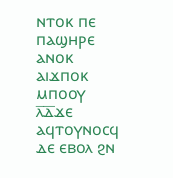ⲛⲧⲟⲕ ⲡⲉ ⲡⲁϣⲏⲣⲉ ⲁⲛⲟⲕ ⲁⲓϫⲡⲟⲕ ⲙⲡⲟⲟⲩ
ⲗ̅ⲇ̅ϫⲉ ⲁϥⲧⲟⲩⲛⲟⲥϥ ⲇⲉ ⲉⲃⲟⲗ ϩⲛ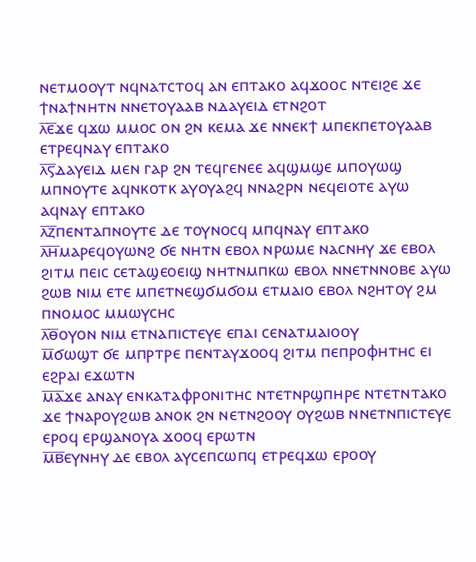ⲛⲉⲧⲙⲟⲟⲩⲧ ⲛϥⲛⲁⲧⲥⲧⲟϥ ⲁⲛ ⲉⲡⲧⲁⲕⲟ ⲁϥϫⲟⲟⲥ ⲛⲧⲉⲓϩⲉ ϫⲉ ϯⲛⲁϯⲛⲏⲧⲛ ⲛⲛⲉⲧⲟⲩⲁⲁⲃ ⲛⲇⲁⲩⲉⲓⲇ ⲉⲧⲛϩⲟⲧ
ⲗ̅ⲉ̅ϫⲉ ϥϫⲱ ⲙⲙⲟⲥ ⲟⲛ ϩⲛ ⲕⲉⲙⲁ ϫⲉ ⲛⲛⲉⲕϯ ⲙⲡⲉⲕⲡⲉⲧⲟⲩⲁⲁⲃ ⲉⲧⲣⲉϥⲛⲁⲩ ⲉⲡⲧⲁⲕⲟ
ⲗ̅ⲋ̅ⲇⲁⲩⲉⲓⲇ ⲙⲉⲛ ⲅⲁⲣ ϩⲛ ⲧⲉϥⲅⲉⲛⲉⲉ ⲁϥϣⲙϣⲉ ⲙⲡⲟⲩⲱϣ ⲙⲡⲛⲟⲩⲧⲉ ⲁϥⲛⲕⲟⲧⲕ ⲁⲩⲟⲩⲁϩϥ ⲛⲛⲁϩⲣⲛ ⲛⲉϥⲉⲓⲟⲧⲉ ⲁⲩⲱ ⲁϥⲛⲁⲩ ⲉⲡⲧⲁⲕⲟ
ⲗ̅ⲍ̅ⲡⲉⲛⲧⲁⲡⲛⲟⲩⲧⲉ ⲇⲉ ⲧⲟⲩⲛⲟⲥϥ ⲙⲡϥⲛⲁⲩ ⲉⲡⲧⲁⲕⲟ
ⲗ̅ⲏ̅ⲙⲁⲣⲉϥⲟⲩⲱⲛϩ ϭⲉ ⲛⲏⲧⲛ ⲉⲃⲟⲗ ⲛⲣⲱⲙⲉ ⲛⲁⲥⲛⲏⲩ ϫⲉ ⲉⲃⲟⲗ ϩⲓⲧⲙ ⲡⲉⲓⲥ ⲥⲉⲧⲁϣⲉⲟⲉⲓϣ ⲛⲏⲧⲛⲙⲡⲕⲱ ⲉⲃⲟⲗ ⲛⲛⲉⲧⲛⲛⲟⲃⲉ ⲁⲩⲱ ϩⲱⲃ ⲛⲓⲙ ⲉⲧⲉ ⲙⲡⲉⲧⲛⲉϣϭⲙϭⲟⲙ ⲉⲧⲙⲁⲓⲟ ⲉⲃⲟⲗ ⲛϩⲏⲧⲟⲩ ϩⲙ ⲡⲛⲟⲙⲟⲥ ⲙⲙⲱⲩⲥⲏⲥ
ⲗ̅ⲑ̅ⲟⲩⲟⲛ ⲛⲓⲙ ⲉⲧⲛⲁⲡⲓⲥⲧⲉⲩⲉ ⲉⲡⲁⲓ ⲥⲉⲛⲁⲧⲙⲁⲓⲟⲟⲩ
ⲙ̅ϭⲱϣⲧ ϭⲉ ⲙⲡⲣⲧⲣⲉ ⲡⲉⲛⲧⲁⲩϫⲟⲟϥ ϩⲓⲧⲙ ⲡⲉⲡⲣⲟⲫⲏⲧⲏⲥ ⲉⲓ ⲉϩⲣⲁⲓ ⲉϫⲱⲧⲛ
ⲙ̅ⲁ̅ϫⲉ ⲁⲛⲁⲩ ⲉⲛⲕⲁⲧⲁⲫⲣⲟⲛⲓⲧⲏⲥ ⲛⲧⲉⲧⲛⲣϣⲡⲏⲣⲉ ⲛⲧⲉⲧⲛⲧⲁⲕⲟ ϫⲉ ϯⲛⲁⲣⲟⲩϩⲱⲃ ⲁⲛⲟⲕ ϩⲛ ⲛⲉⲧⲛϩⲟⲟⲩ ⲟⲩϩⲱⲃ ⲛⲛⲉⲧⲛⲡⲓⲥⲧⲉⲩⲉ ⲉⲣⲟϥ ⲉⲣϣⲁⲛⲟⲩⲁ ϫⲟⲟϥ ⲉⲣⲱⲧⲛ
ⲙ̅ⲃ̅ⲉⲩⲛⲏⲩ ⲇⲉ ⲉⲃⲟⲗ ⲁⲩⲥⲉⲡⲥⲱⲡϥ ⲉⲧⲣⲉϥϫⲱ ⲉⲣⲟⲟⲩ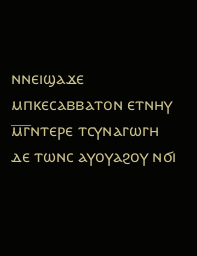ⲛⲛⲉⲓϣⲁϫⲉ ⲙⲡⲕⲉⲥⲁⲃⲃⲁⲧⲟⲛ ⲉⲧⲛⲏⲩ
ⲙ̅ⲅ̅ⲛⲧⲉⲣⲉ ⲧⲥⲩⲛⲁⲅⲱⲅⲏ ⲇⲉ ⲧⲱⲛⲥ ⲁⲩⲟⲩⲁϩⲟⲩ ⲛϭⲓ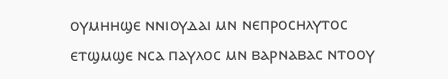ⲟⲩⲙⲏⲏϣⲉ ⲛⲛⲓⲟⲩⲇⲁⲓ ⲙⲛ ⲛⲉⲡⲣⲟⲥⲏⲗⲩⲧⲟⲥ ⲉⲧϣⲙϣⲉ ⲛⲥⲁ ⲡⲁⲩⲗⲟⲥ ⲙⲛ ⲃⲁⲣⲛⲁⲃⲁⲥ ⲛⲧⲟⲟⲩ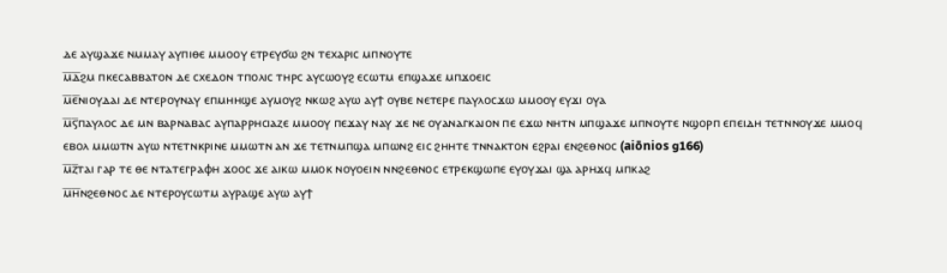ⲇⲉ ⲁⲩϣⲁϫⲉ ⲛⲙⲙⲁⲩ ⲁⲩⲡⲓⲑⲉ ⲙⲙⲟⲟⲩ ⲉⲧⲣⲉⲩϭⲱ ϩⲛ ⲧⲉⲭⲁⲣⲓⲥ ⲙⲡⲛⲟⲩⲧⲉ
ⲙ̅ⲇ̅ϩⲙ ⲡⲕⲉⲥⲁⲃⲃⲁⲧⲟⲛ ⲇⲉ ⲥⲭⲉⲇⲟⲛ ⲧⲡⲟⲗⲓⲥ ⲧⲏⲣⲥ ⲁⲩⲥⲱⲟⲩϩ ⲉⲥⲱⲧⲙ ⲉⲡϣⲁϫⲉ ⲙⲡϫⲟⲉⲓⲥ
ⲙ̅ⲉ̅ⲛⲓⲟⲩⲇⲁⲓ ⲇⲉ ⲛⲧⲉⲣⲟⲩⲛⲁⲩ ⲉⲡⲙⲏⲏϣⲉ ⲁⲩⲙⲟⲩϩ ⲛⲕⲱϩ ⲁⲩⲱ ⲁⲩϯ ⲟⲩⲃⲉ ⲛⲉⲧⲉⲣⲉ ⲡⲁⲩⲗⲟⲥϫⲱ ⲙⲙⲟⲟⲩ ⲉⲩϫⲓ ⲟⲩⲁ
ⲙ̅ⲋ̅ⲡⲁⲩⲗⲟⲥ ⲇⲉ ⲙⲛ ⲃⲁⲣⲛⲁⲃⲁⲥ ⲁⲩⲡⲁⲣⲣⲏⲥⲓⲁⲍⲉ ⲙⲙⲟⲟⲩ ⲡⲉϫⲁⲩ ⲛⲁⲩ ϫⲉ ⲛⲉ ⲟⲩⲁⲛⲁⲅⲕⲁⲓⲟⲛ ⲡⲉ ⲉϫⲱ ⲛⲏⲧⲛ ⲙⲡϣⲁϫⲉ ⲙⲡⲛⲟⲩⲧⲉ ⲛϣⲟⲣⲡ ⲉⲡⲉⲓⲇⲏ ⲧⲉⲧⲛⲛⲟⲩϫⲉ ⲙⲙⲟϥ ⲉⲃⲟⲗ ⲙⲙⲱⲧⲛ ⲁⲩⲱ ⲛⲧⲉⲧⲛⲕⲣⲓⲛⲉ ⲙⲙⲱⲧⲛ ⲁⲛ ϫⲉ ⲧⲉⲧⲛⲙⲡϣⲁ ⲙⲡⲱⲛϩ ⲉⲓⲥ ϩⲏⲏⲧⲉ ⲧⲛⲛⲁⲕⲧⲟⲛ ⲉϩⲣⲁⲓ ⲉⲛϩⲉⲑⲛⲟⲥ (aiōnios g166)
ⲙ̅ⲍ̅ⲧⲁⲓ ⲅⲁⲣ ⲧⲉ ⲑⲉ ⲛⲧⲁⲧⲉⲅⲣⲁⲫⲏ ϫⲟⲟⲥ ϫⲉ ⲁⲓⲕⲱ ⲙⲙⲟⲕ ⲛⲟⲩⲟⲉⲓⲛ ⲛⲛϩⲉⲑⲛⲟⲥ ⲉⲧⲣⲉⲕϣⲱⲡⲉ ⲉⲩⲟⲩϫⲁⲓ ϣⲁ ⲁⲣⲏϫϥ ⲙⲡⲕⲁϩ
ⲙ̅ⲏ̅ⲛϩⲉⲑⲛⲟⲥ ⲇⲉ ⲛⲧⲉⲣⲟⲩⲥⲱⲧⲙ ⲁⲩⲣⲁϣⲉ ⲁⲩⲱ ⲁⲩϯ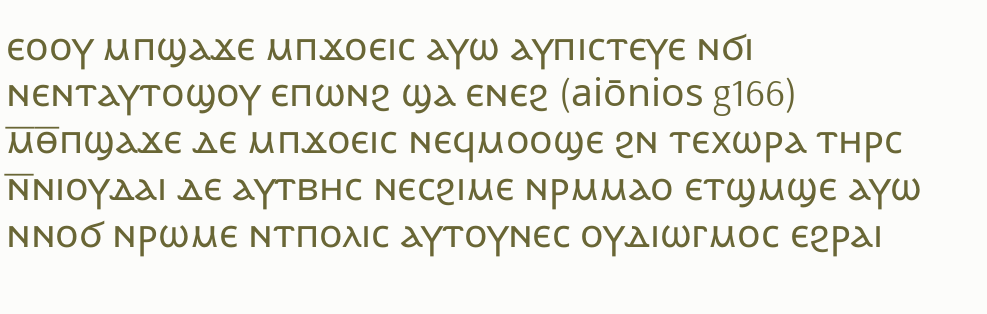ⲉⲟⲟⲩ ⲙⲡϣⲁϫⲉ ⲙⲡϫⲟⲉⲓⲥ ⲁⲩⲱ ⲁⲩⲡⲓⲥⲧⲉⲩⲉ ⲛϭⲓ ⲛⲉⲛⲧⲁⲩⲧⲟϣⲟⲩ ⲉⲡⲱⲛϩ ϣⲁ ⲉⲛⲉϩ (aiōnios g166)
ⲙ̅ⲑ̅ⲡϣⲁϫⲉ ⲇⲉ ⲙⲡϫⲟⲉⲓⲥ ⲛⲉϥⲙⲟⲟϣⲉ ϩⲛ ⲧⲉⲭⲱⲣⲁ ⲧⲏⲣⲥ
ⲛ̅ⲛⲓⲟⲩⲇⲁⲓ ⲇⲉ ⲁⲩⲧⲃⲏⲥ ⲛⲉⲥϩⲓⲙⲉ ⲛⲣⲙⲙⲁⲟ ⲉⲧϣⲙϣⲉ ⲁⲩⲱ ⲛⲛⲟϭ ⲛⲣⲱⲙⲉ ⲛⲧⲡⲟⲗⲓⲥ ⲁⲩⲧⲟⲩⲛⲉⲥ ⲟⲩⲇⲓⲱⲅⲙⲟⲥ ⲉϩⲣⲁⲓ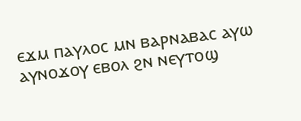ⲉϫⲙ ⲡⲁⲩⲗⲟⲥ ⲙⲛ ⲃⲁⲣⲛⲁⲃⲁⲥ ⲁⲩⲱ ⲁⲩⲛⲟϫⲟⲩ ⲉⲃⲟⲗ ϩⲛ ⲛⲉⲩⲧⲟϣ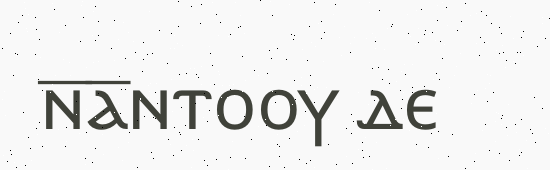ⲛ̅ⲁ̅ⲛⲧⲟⲟⲩ ⲇⲉ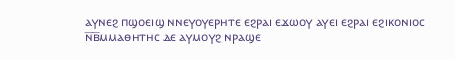ⲁⲩⲛⲉϩ ⲡϣⲟⲉⲓϣ ⲛⲛⲉⲩⲟⲩⲉⲣⲏⲧⲉ ⲉϩⲣⲁⲓ ⲉϫⲱⲟⲩ ⲁⲩⲉⲓ ⲉϩⲣⲁⲓ ⲉϩⲓⲕⲟⲛⲓⲟⲥ
ⲛ̅ⲃ̅ⲙⲙⲁⲑⲏⲧⲏⲥ ⲇⲉ ⲁⲩⲙⲟⲩϩ ⲛⲣⲁϣⲉ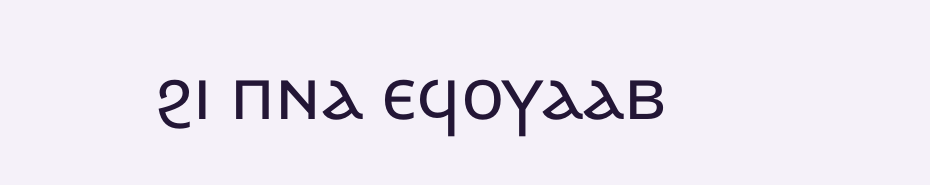ϩⲓ ⲡⲛⲁ ⲉϥⲟⲩⲁⲁⲃ